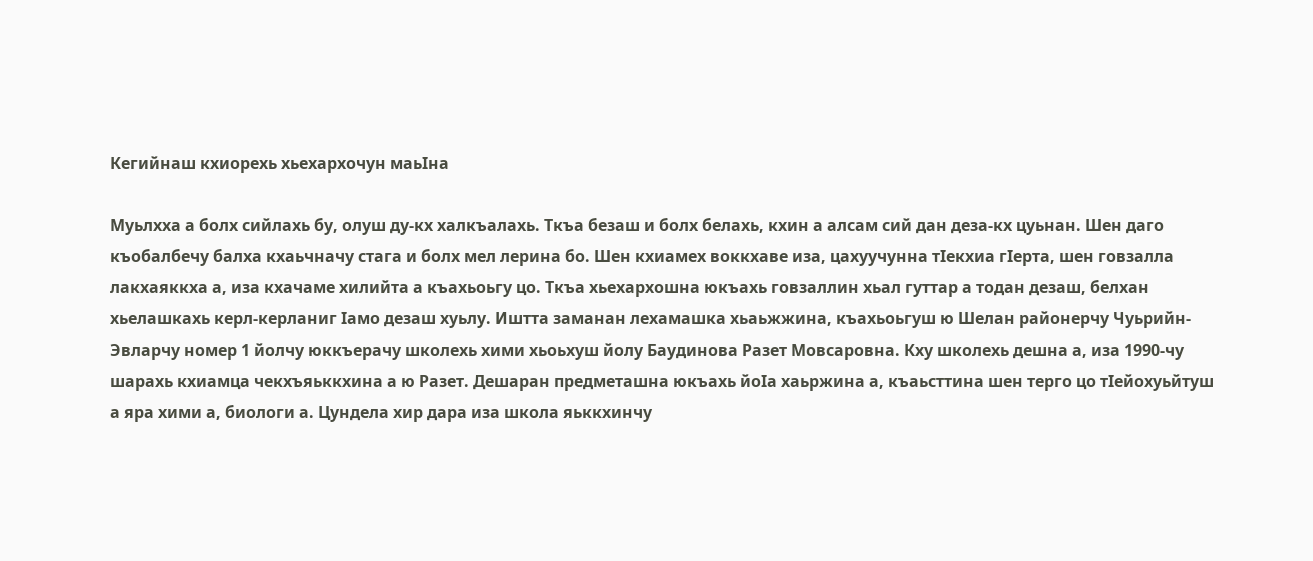Кегийнаш кхиорехь хьехархочун маьIна

Муьлхха а болх сийлахь бу, олуш ду-кх халкъалахь. Ткъа безаш и болх белахь, кхин а алсам сий дан деза-кх цуьнан. Шен даго къобалбечу балха кхаьчначу стага и болх мел лерина бо. Шен кхиамех воккхаве иза, цахуучунна тIекхиа гIерта, шен говзалла лакхаяккха а, иза кхачаме хилийта а къахьоьгу цо. Ткъа хьехархошна юкъахь говзаллин хьал гуттар а тодан дезаш, белхан хьелашкахь керл-керланиг Iамо дезаш хуьлу. Иштта заманан лехамашка хьаьжжина, къахьоьгуш ю Шелан районерчу Чуьрийн-Эвларчу номер 1 йолчу юккъерачу школехь хими хьоьхуш йолу Баудинова Разет Мовсаровна. Кху школехь дешна а, иза 1990-чу шарахь кхиамца чекхъяьккхина а ю Разет. Дешаран предметашна юкъахь йоIа хаьржина а, къаьсттина шен терго цо тIейохуьйтуш а яра хими а, биологи а. Цундела хир дара иза школа яьккхинчу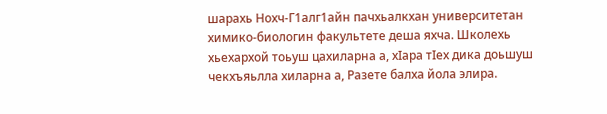шарахь Нохч-Г1алг1айн пачхьалкхан университетан химико-биологин факультете деша яхча. Школехь хьехархой тоьуш цахиларна а, хIара тIех дика доьшуш чекхъяьлла хиларна а, Разете балха йола элира.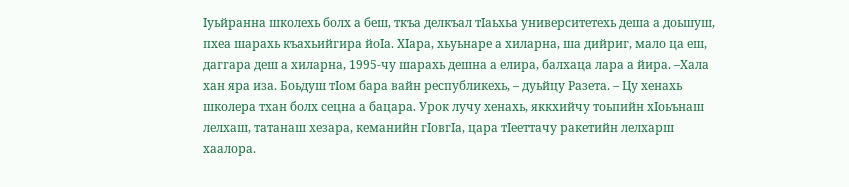Iуьйранна школехь болх а беш, ткъа делкъал тIаьхьа университетехь деша а доьшуш, пхеа шарахь къахьийгира йоIа. ХIара, хьуьнаре а хиларна, ша дийриг, мало ца еш, даггара деш а хиларна, 1995-чу шарахь дешна а елира, балхаца лара а йира. –Хала хан яра иза. Боьдуш тIом бара вайн республикехь, – дуьйцу Разета. – Цу хенахь школера тхан болх сецна а бацара. Урок лучу хенахь, яккхийчу тоьпийн хIоьънаш лелхаш, татанаш хезара, кеманийн гIовгIа, цара тIееттачу ракетийн лелхарш хаалора.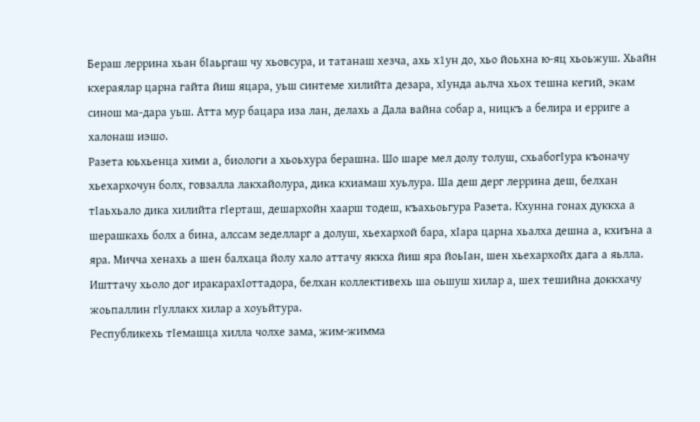Бераш леррина хьан бIаьргаш чу хьовсура, и татанаш хезча, ахь х1ун до, хьо йоьхна ю-яц хьоьжуш. Хьайн кхераялар царна гайта йиш яцара, уьш синтеме хилийта дезара, хIунда аьлча хьох тешна кегий, экам синош ма-дара уьш. Атта мур бацара иза лан, делахь а Дала вайна собар а, ницкъ а белира и ерриге а халонаш иэшо.
Разета юьхьенца хими а, биологи а хьоьхура берашна. Шо шаре мел долу толуш, схьабогIура къоначу хьехархочун болх, говзалла лакхайолура, дика кхиамаш хуьлура. Ша деш дерг леррина деш, белхан тIаьхьало дика хилийта гIерташ, дешархойн хаарш тодеш, къахьоьгура Разета. Кхунна гонах дуккха а шерашкахь болх а бина, алссам зеделларг а долуш, хьехархой бара, хIара царна хьалха дешна а, кхиъна а яра. Мичча хенахь а шен балхаца йолу хало аттачу яккха йиш яра йоьIан, шен хьехархойх дага а яьлла. Ишттачу хьоло дог иракарахIоттадора, белхан коллективехь ша оьшуш хилар а, шех тешийна доккхачу жоьпаллин гIуллакх хилар а хоуьйтура.
Республикехь тIемашца хилла чолхе зама, жим-жимма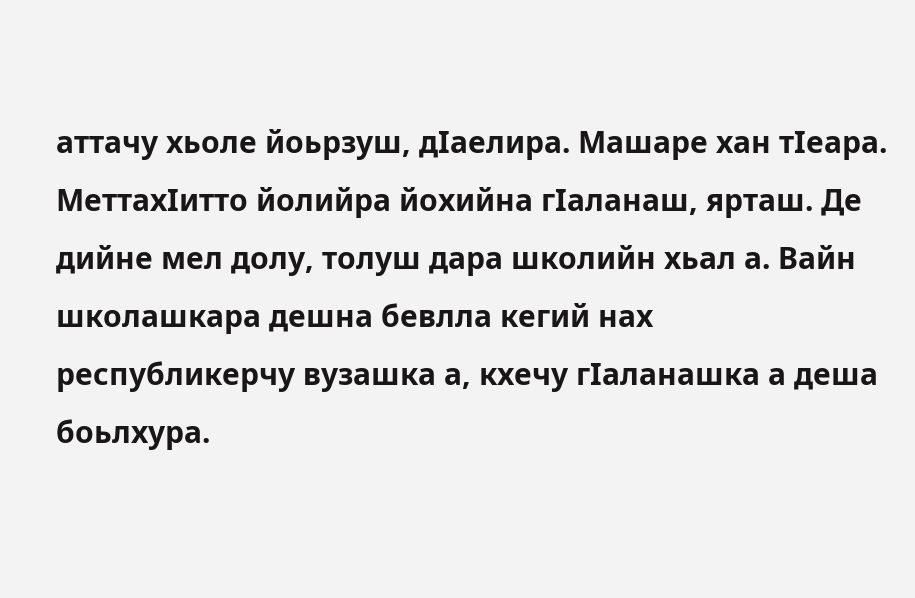аттачу хьоле йоьрзуш, дIаелира. Машаре хан тIеара. МеттахIитто йолийра йохийна гIаланаш, ярташ. Де дийне мел долу, толуш дара школийн хьал а. Вайн школашкара дешна бевлла кегий нах республикерчу вузашка а, кхечу гIаланашка а деша боьлхура.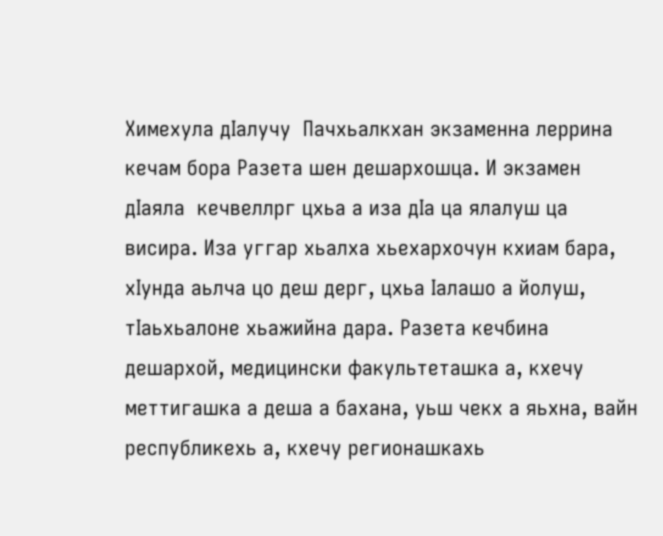Химехула дIалучу  Пачхьалкхан экзаменна леррина кечам бора Разета шен дешархошца. И экзамен дIаяла  кечвеллрг цхьа а иза дIа ца ялалуш ца висира. Иза уггар хьалха хьехархочун кхиам бара, хIунда аьлча цо деш дерг, цхьа Iалашо а йолуш, тIаьхьалоне хьажийна дара. Разета кечбина дешархой, медицински факультеташка а, кхечу меттигашка а деша а бахана, уьш чекх а яьхна, вайн республикехь а, кхечу регионашкахь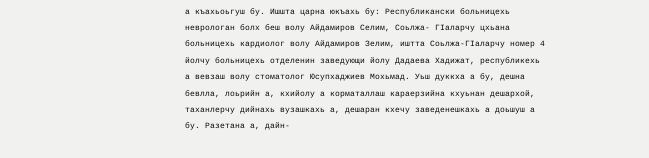а къахьоьгуш бу. Ишшта царна юкъахь бу: Республикански больницехь неврологан болх беш волу Айдамиров Селим, Соьлжа- ГIаларчу цхьана больницехь кардиолог волу Айдамиров Зелим, иштта Соьлжа-ГIаларчу номер 4 йолчу больницехь отделенин заведующи йолу Дадаева Хадижат, республикехь а вевзаш волу стоматолог Юсупхаджиев Мохьмад. Уьш дуккха а бу, дешна бевлла, лоьрийн а, кхийолу а корматаллаш караерзийна кхуьнан дешархой, таханлерчу дийнахь вузашкахь а, дешаран кхечу заведенешкахь а доьшуш а бу. Разетана а, дайн-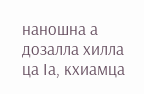наношна а дозалла хилла ца Iа, кхиамца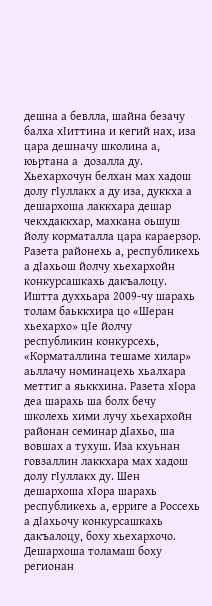дешна а бевлла, шайна безачу балха хIиттина и кегий нах, иза цара дешначу школина а, юьртана а  дозалла ду. Хьехархочун белхан мах хадош долу гIуллакх а ду иза, дуккха а дешархоша лаккхара дешар чекхдаккхар, махкана оьшуш йолу корматалла цара караерзор.
Разета районехь а, республикехь а дIахьош йолчу хьехархойн конкурсашкахь дакъалоцу. Иштта духхьара 2009-чу шарахь толам баьккхира цо «Шеран хьехархо» цIе йолчу республикин конкурсехь, «Корматаллина тешаме хилар» аьллачу номинацехь хьалхара меттиг а яьккхина. Разета хIора деа шарахь ша болх бечу школехь хими лучу хьехархойн районан семинар дIахьо, ша вовшах а тухуш. Иза кхуьнан говзаллин лаккхара мах хадош долу гIуллакх ду. Шен дешархоша хIора шарахь республикехь а, ерриге а Россехь а дIахьочу конкурсашкахь дакъалоцу, боху хьехархочо. Дешархоша толамаш боху регионан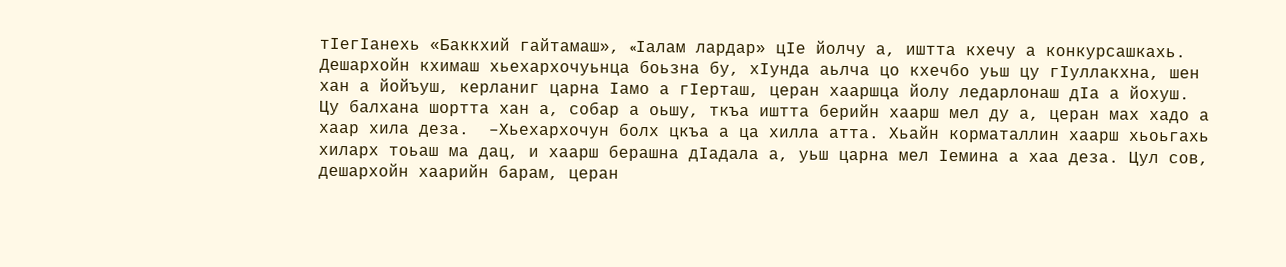тIегIанехь «Баккхий гайтамаш», «Iалам лардар» цIе йолчу а, иштта кхечу а конкурсашкахь.  Дешархойн кхимаш хьехархочуьнца боьзна бу, хIунда аьлча цо кхечбо уьш цу гIуллакхна, шен хан а йойъуш, керланиг царна Iамо а гIерташ, церан хааршца йолу ледарлонаш дIа а йохуш. Цу балхана шортта хан а, собар а оьшу, ткъа иштта берийн хаарш мел ду а, церан мах хадо а хаар хила деза.  –Хьехархочун болх цкъа а ца хилла атта. Хьайн корматаллин хаарш хьоьгахь хиларх тоьаш ма дац, и хаарш берашна дIадала а, уьш царна мел Iемина а хаа деза. Цул сов, дешархойн хаарийн барам, церан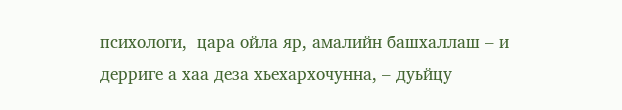психологи,  цара ойла яр, амалийн башхаллаш – и дерриге а хаа деза хьехархочунна, – дуьйцу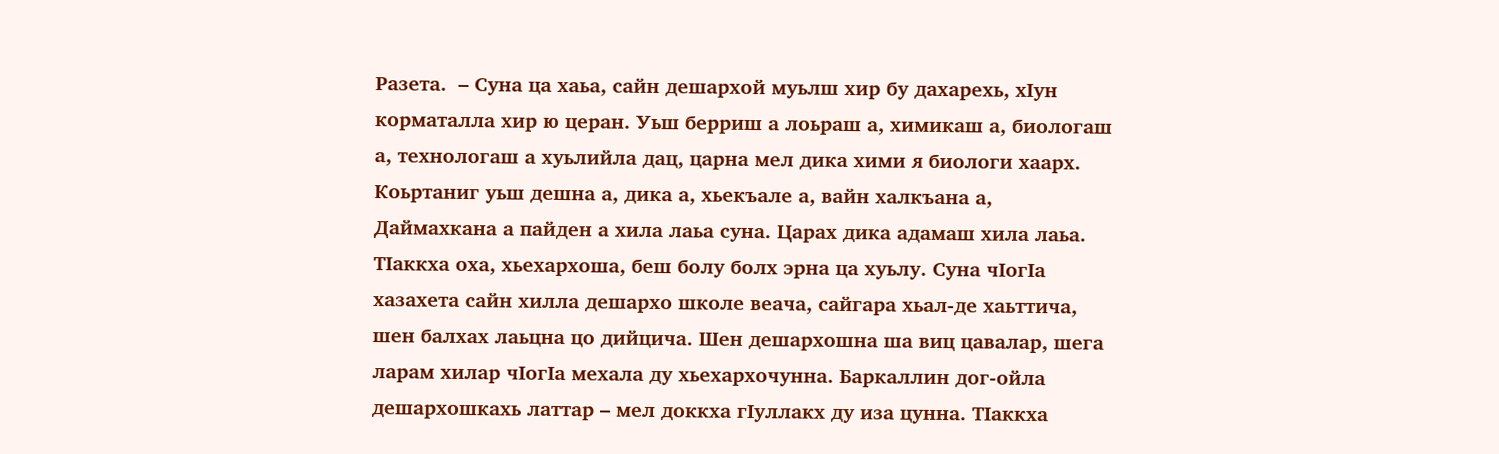Разета.  – Суна ца хаьа, сайн дешархой муьлш хир бу дахарехь, хIун корматалла хир ю церан. Уьш берриш а лоьраш а, химикаш а, биологаш а, технологаш а хуьлийла дац, царна мел дика хими я биологи хаарх. Коьртаниг уьш дешна а, дика а, хьекъале а, вайн халкъана а, Даймахкана а пайден а хила лаьа суна. Царах дика адамаш хила лаьа. ТIаккха оха, хьехархоша, беш болу болх эрна ца хуьлу. Суна чIогIа хазахета сайн хилла дешархо школе веача, сайгара хьал-де хаьттича, шен балхах лаьцна цо дийцича. Шен дешархошна ша виц цавалар, шега ларам хилар чIогIа мехала ду хьехархочунна. Баркаллин дог-ойла дешархошкахь латтар – мел доккха гIуллакх ду иза цунна. ТIаккха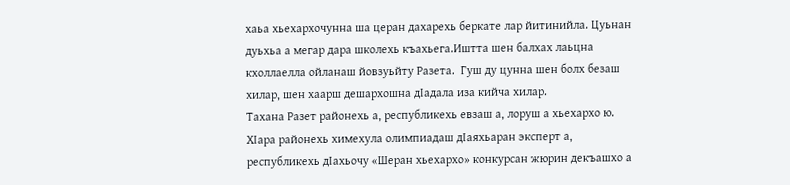хаьа хьехархочунна ша церан дахарехь беркате лар йитинийла. Цуьнан дуьхьа а мегар дара школехь къахьега.Иштта шен балхах лаьцна кхоллаелла ойланаш йовзуьйту Разета.  Гуш ду цунна шен болх безаш хилар, шен хаарш дешархошна дIадала иза кийча хилар.
Тахана Разет районехь а, республикехь евзаш а, лоруш а хьехархо ю. ХIара районехь химехула олимпиадаш дIаяхьаран эксперт а, республикехь дIахьочу «Шеран хьехархо» конкурсан жюрин декъашхо а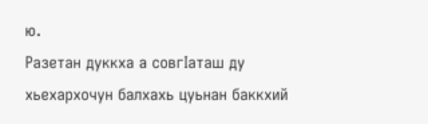ю.
Разетан дуккха а совгIаташ ду хьехархочун балхахь цуьнан баккхий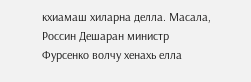кхиамаш хиларна делла. Масала, Россин Дешаран министр Фурсенко волчу хенахь елла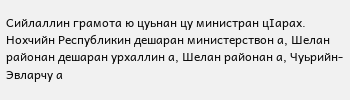Сийлаллин грамота ю цуьнан цу министран цIарах. Нохчийн Республикин дешаран министерствон а, Шелан районан дешаран урхаллин а, Шелан районан а, Чуьрийн-Эвларчу а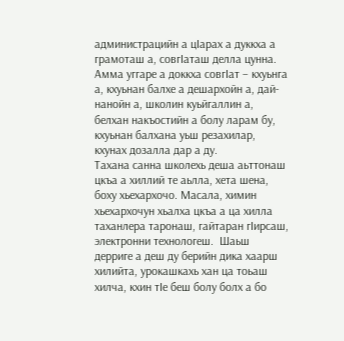администрацийн а цIарах а дуккха а грамоташ а, совгIаташ делла цунна. Амма уггаре а доккха совгIат – кхуьнга а, кхуьнан балхе а дешархойн а, дай-нанойн а, школин куьйгаллин а, белхан накъостийн а болу ларам бу, кхуьнан балхана уьш резахилар, кхунах дозалла дар а ду.
Тахана санна школехь деша аьттонаш цкъа а хиллий те аьлла, хета шена, боху хьехархочо. Масала, химин хьехархочун хьалха цкъа а ца хилла таханлера таронаш, гайтаран гIирсаш, электронни технологеш.  Шаьш дерриге а деш ду берийн дика хаарш хилийта, урокашкахь хан ца тоьаш хилча, кхин тIе беш болу болх а бо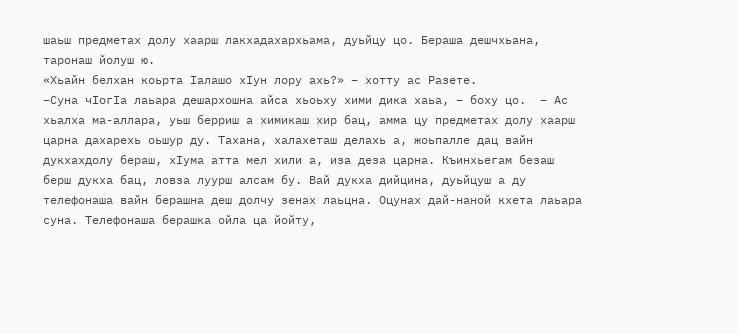шаьш предметах долу хаарш лакхадахархьама, дуьйцу цо. Бераша дешчхьана, таронаш йолуш ю.
«Хьайн белхан коьрта Iалашо хIун лору ахь?» – хотту ас Разете.
–Суна чIогIа лаьара дешархошна айса хьоьху хими дика хаьа, – боху цо.  – Ас хьалха ма-аллара, уьш берриш а химикаш хир бац, амма цу предметах долу хаарш царна дахарехь оьшур ду. Тахана, халахеташ делахь а, жоьпалле дац вайн дукхахдолу бераш, хIума атта мел хили а, иза деза царна. Къинхьегам безаш берш дукха бац, ловза луурш алсам бу. Вай дукха дийцина, дуьйцуш а ду телефонаша вайн берашна деш долчу зенах лаьцна. Оцунах дай-наной кхета лаьара суна. Телефонаша берашка ойла ца йойту,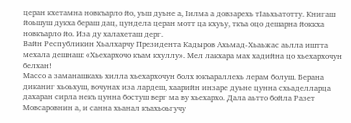церан кхетамна новкъарло йо, уьш дуьне а, Iилма а довзарехь тIаьхьатотту. Книгаш йоьшуш дукха бераш дац, цундела церан мотт ца кхуьу, ткъа оцо дешарна йоккха новкъарло йо. Иза ду халахеташ дерг.
Вайн Республикин Хьалхарчу Президента Кадыров Ахьмад-Хьаьжас аьлла иштта мехала дешнаш: «Хьехархочо къам кхуллу». Мел лакхара мах хадийна цо хьехархочун белхан!
Массо а заманашкахь хилла хьехархочун болх юкъараллехь лерам болуш. Берана диканиг хьоьхуш, вочунах иза лардеш, хаарийн инзаре дуьне цунна схьаделларца дахаран сирла некъ цунна бостуш верг ма ву хьехархо. Дала аьтто бойла Разет Мовсаровнин а, и санна хьанал къахьоьгучу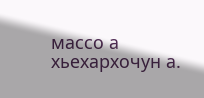массо а хьехархочун а.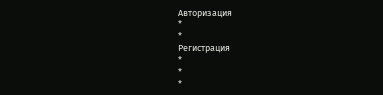Авторизация
*
*
Регистрация
*
*
*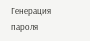Генерация пароля